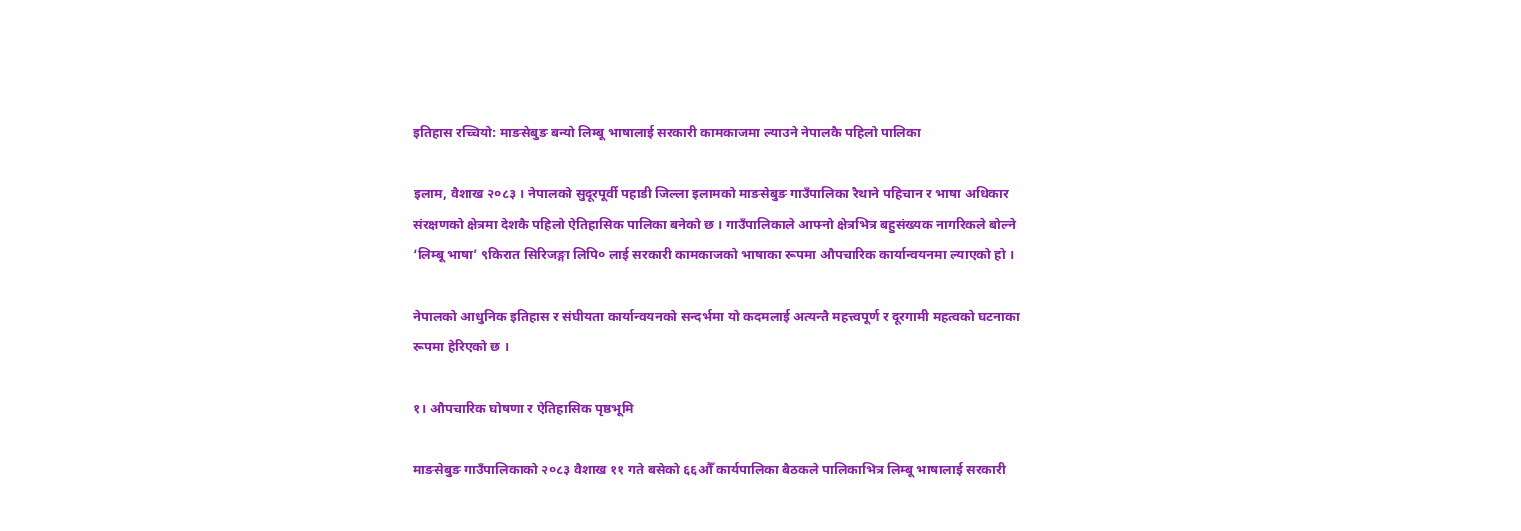इतिहास रच्चियो: माङसेबुङ बन्यो लिम्बू भाषालाई सरकारी कामकाजमा ल्याउने नेपालकै पहिलो पालिका

इलाम, वैशाख २०८३ । नेपालको सुदूरपूर्वी पहाडी जिल्ला इलामको माङसेबुङ गाउँपालिका रैथाने पहिचान र भाषा अधिकार संरक्षणको क्षेत्रमा देशकै पहिलो ऐतिहासिक पालिका बनेको छ । गाउँपालिकाले आफ्नो क्षेत्रभित्र बहुसंख्यक नागरिकले बोल्ने ‘लिम्बू भाषा’ ९किरात सिरिजङ्गा लिपि० लाई सरकारी कामकाजको भाषाका रूपमा औपचारिक कार्यान्वयनमा ल्याएको हो ।

नेपालको आधुनिक इतिहास र संघीयता कार्यान्वयनको सन्दर्भमा यो कदमलाई अत्यन्तै महत्त्वपूर्ण र दूरगामी महत्वको घटनाका रूपमा हेरिएको छ ।

१। औपचारिक घोषणा र ऐतिहासिक पृष्ठभूमि

माङसेबुङ गाउँपालिकाको २०८३ वैशाख ११ गते बसेको ६६औँ कार्यपालिका बैठकले पालिकाभित्र लिम्बू भाषालाई सरकारी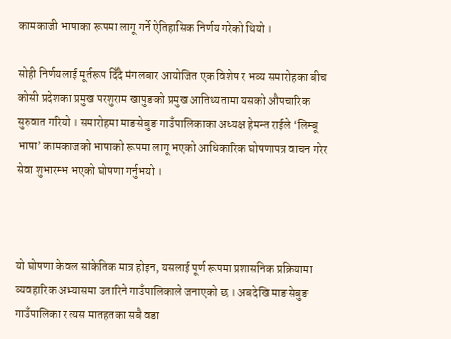कामकाजी भाषाका रूपमा लागू गर्ने ऐतिहासिक निर्णय गरेको थियो ।

सोही निर्णयलाई मूर्तरूप दिँदै मंगलबार आयोजित एक विशेष र भव्य समारोहका बीच कोसी प्रदेशका प्रमुख परशुराम खापुङको प्रमुख आतिथ्यतामा यसको औपचारिक सुरुवात गरियो । समारोहमा माङसेबुङ गाउँपालिकाका अध्यक्ष हेमन्त राईले ‘लिम्बू भाषा’ कामकाजको भाषाको रूपमा लागू भएको आधिकारिक घोषणापत्र वाचन गरेर सेवा शुभारम्भ भएको घोषणा गर्नुभयो ।



यो घोषणा केवल सांकेतिक मात्र होइन, यसलाई पूर्ण रूपमा प्रशासनिक प्रक्रियामा व्यवहारिक अभ्यासमा उतारिने गाउँपालिकाले जनाएको छ । अबदेखि माङसेबुङ गाउँपालिका र त्यस मातहतका सबै वडा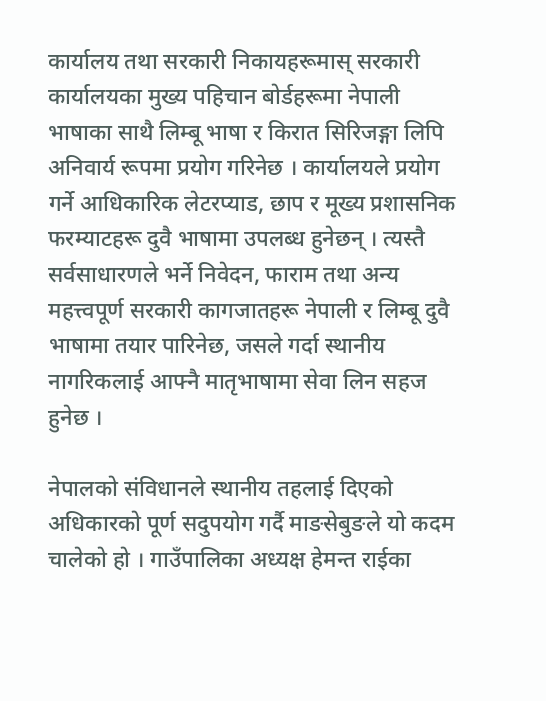कार्यालय तथा सरकारी निकायहरूमास् सरकारी कार्यालयका मुख्य पहिचान बोर्डहरूमा नेपाली भाषाका साथै लिम्बू भाषा र किरात सिरिजङ्गा लिपि अनिवार्य रूपमा प्रयोग गरिनेछ । कार्यालयले प्रयोग गर्ने आधिकारिक लेटरप्याड, छाप र मूख्य प्रशासनिक फरम्याटहरू दुवै भाषामा उपलब्ध हुनेछन् । त्यस्तै सर्वसाधारणले भर्ने निवेदन, फाराम तथा अन्य महत्त्वपूर्ण सरकारी कागजातहरू नेपाली र लिम्बू दुवै भाषामा तयार पारिनेछ, जसले गर्दा स्थानीय नागरिकलाई आफ्नै मातृभाषामा सेवा लिन सहज हुनेछ ।

नेपालको संविधानले स्थानीय तहलाई दिएको अधिकारको पूर्ण सदुपयोग गर्दै माङसेबुङले यो कदम चालेको हो । गाउँपालिका अध्यक्ष हेमन्त राईका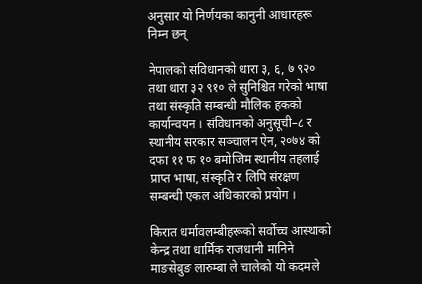अनुसार यो निर्णयका कानुनी आधारहरू निम्न छन्

नेपालको संविधानको धारा ३, ६, ७ ९२० तथा धारा ३२ ९१० ले सुनिश्चित गरेको भाषा तथा संस्कृति सम्बन्धी मौलिक हकको कार्यान्वयन । संविधानको अनुसूची–८ र स्थानीय सरकार सञ्चालन ऐन, २०७४ को दफा ११ फ १० बमोजिम स्थानीय तहलाई प्राप्त भाषा, संस्कृति र लिपि संरक्षण सम्बन्धी एकल अधिकारको प्रयोग ।

किरात धर्मावलम्बीहरूको सर्वोच्च आस्थाको केन्द्र तथा धार्मिक राजधानी मानिने माङसेबुङ लारुम्बा ले चालेको यो कदमले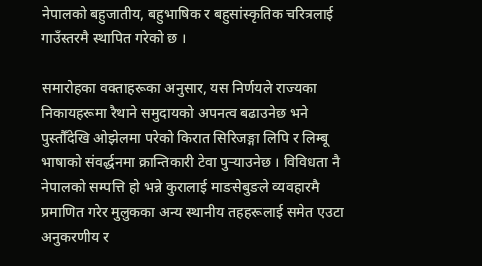नेपालको बहुजातीय, बहुभाषिक र बहुसांस्कृतिक चरित्रलाई गाउँस्तरमै स्थापित गरेको छ ।

समारोहका वक्ताहरूका अनुसार, यस निर्णयले राज्यका निकायहरूमा रैथाने समुदायको अपनत्व बढाउनेछ भने पुस्तौँदेखि ओझेलमा परेको किरात सिरिजङ्गा लिपि र लिम्बू भाषाको संवर्द्धनमा क्रान्तिकारी टेवा पुर्‍याउनेछ । विविधता नै नेपालको सम्पत्ति हो भन्ने कुरालाई माङसेबुङले व्यवहारमै प्रमाणित गरेर मुलुकका अन्य स्थानीय तहहरूलाई समेत एउटा अनुकरणीय र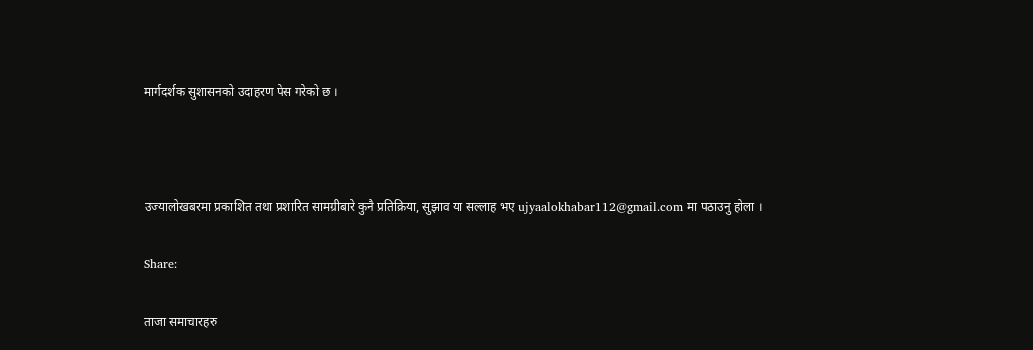मार्गदर्शक सुशासनको उदाहरण पेस गरेको छ ।



उज्यालोखबरमा प्रकाशित तथा प्रशारित सामग्रीबारे कुनै प्रतिक्रिया, सुझाव या सल्लाह भए ujyaalokhabar112@gmail.com मा पठाउनु होला ।

Share:

ताजा समाचारहरु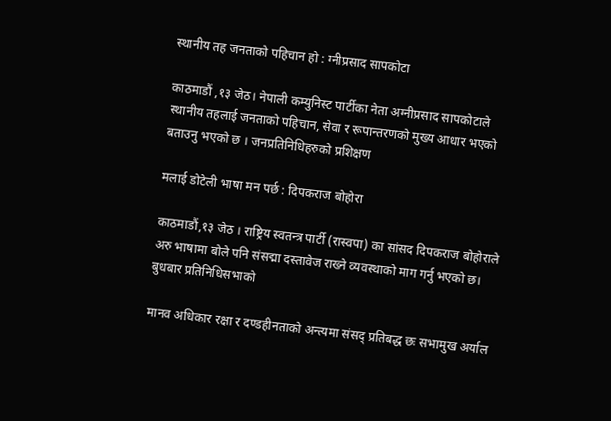स्थानीय तह जनताको पहिचान हो : ग्नीप्रसाद सापकोटा

काठमाडौं ,१३ जेठ। नेपाली कम्युनिस्ट पार्टीका नेता अग्नीप्रसाद सापकोटाले स्थानीय तहलाई जनताको पहिचान, सेवा र रूपान्तरणको मुख्य आधार भएको बताउनु भएको छ । जनप्रतिनिधिहरुको प्रशिक्षण

मलाई डोटेली भाषा मन पर्छ : दिपकराज बोहोरा

काठमाडौं,१३ जेठ । राष्ट्रिय स्वतन्त्र पार्टी (रास्वपा) का सांसद दिपकराज बोहोराले अरु भाषामा बोले पनि संसद्मा दस्तावेज राख्ने व्यवस्थाको माग गर्नु भएको छ। बुधबार प्रतिनिधिसभाको

मानव अधिकार रक्षा र दण्डहीनताको अन्त्यमा संसद् प्रतिबद्ध छः सभामुख अर्याल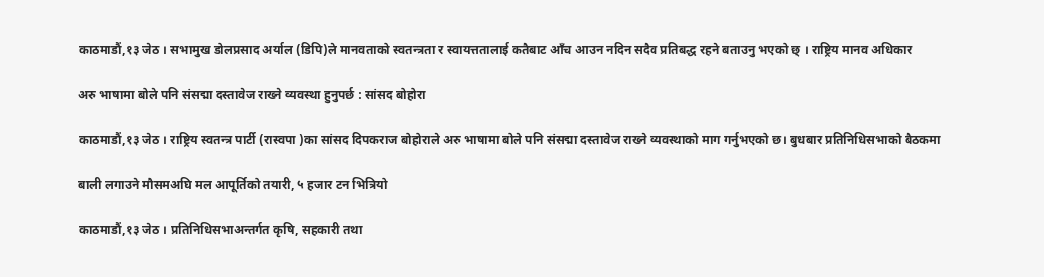काठमाडौं,१३ जेठ । सभामुख डोलप्रसाद अर्याल (डिपि)ले मानवताको स्वतन्त्रता र स्वायत्ततालाई कतैबाट आँच आउन नदिन सदैव प्रतिबद्ध रहने बताउनु भएको छ् । राष्ट्रिय मानव अधिकार

अरु भाषामा बोले पनि संसद्मा दस्तावेज राख्ने व्यवस्था हुनुपर्छ : सांसद बोहोरा

काठमाडौं,१३ जेठ । राष्ट्रिय स्वतन्त्र पार्टी (रास्वपा )का सांसद दिपकराज बोहोराले अरु भाषामा बोले पनि संसद्मा दस्तावेज राख्ने व्यवस्थाको माग गर्नुभएको छ। बुधबार प्रतिनिधिसभाको बैठकमा

बाली लगाउने मौसमअघि मल आपूर्तिको तयारी, ५ हजार टन भित्रियो

काठमाडौं,१३ जेठ । प्रतिनिधिसभाअन्तर्गत कृषि, सहकारी तथा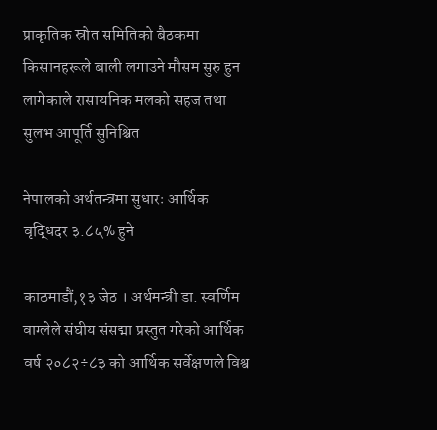प्राकृतिक स्रोत समितिको बैठकमा किसानहरूले बाली लगाउने मौसम सुरु हुन लागेकाले रासायनिक मलको सहज तथा सुलभ आपूर्ति सुनिश्चित

नेपालको अर्थतन्त्रमा सुधारः आर्थिक वृद्धिदर ३.८५% हुने

काठमाडौं,१३ जेठ । अर्थमन्त्री डा. स्वर्णिम वाग्लेले संघीय संसद्मा प्रस्तुत गरेको आर्थिक वर्ष २०८२÷८३ को आर्थिक सर्वेक्षणले विश्व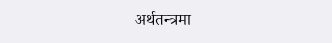अर्थतन्त्रमा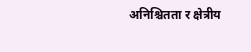अनिश्चितता र क्षेत्रीय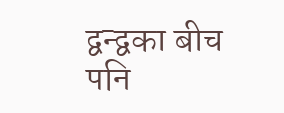द्वन्द्वका बीच पनि